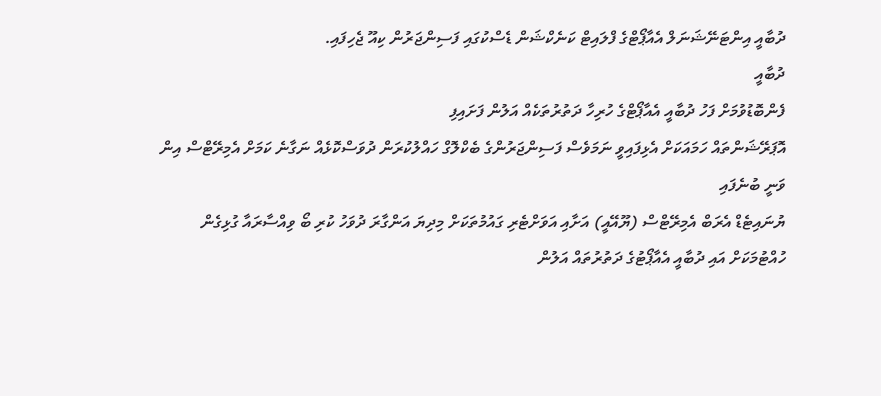ދުބާއީ އިންޓަނޭޝަނަލް އެއާޕޯޓްގެ ފްލައިޓް ކަނެކްޝަން ޑެސްކުގައި ފަސިންޖަރުން ކިއޫ ޖެހިފައި.
ދުބާއީ
ފެންބޮޑުވުމަށް ފަހު ދުބާއީ އެއާޕޯޓްގެ ހުރިހާ ދަތުރުތަކެއް އަލުން ފަށައިފި
އޮޕަރޭޝަންތައް ހަމައަކަށް އެޅިފައިވީ ނަމަވެސް ފަސިންޖަރުންގެ ބެކްލޮގް ހައްލުކުރަން ދުވަސްކޮޅެއް ނަގާނެ ކަމަށް އެމިރޭޓްސް އިން ވަނީ ބުނެފައި
ޔުނައިޓެޑް އެރަބް އެމިރޭޓްސް (ޔޫއޭއީ) އަށާއި އަވަށްޓެރި ގައުމުތަކަށް މިދިޔަ އަންގާރަ ދުވަހު ކުރި ބޯ ވިއްސާރައާ ގުޅިގެން ހުއްޓުމަކަށް އައި ދުބާއީ އެއާޕޯޓުގެ ދަތުރުތައް އަލުން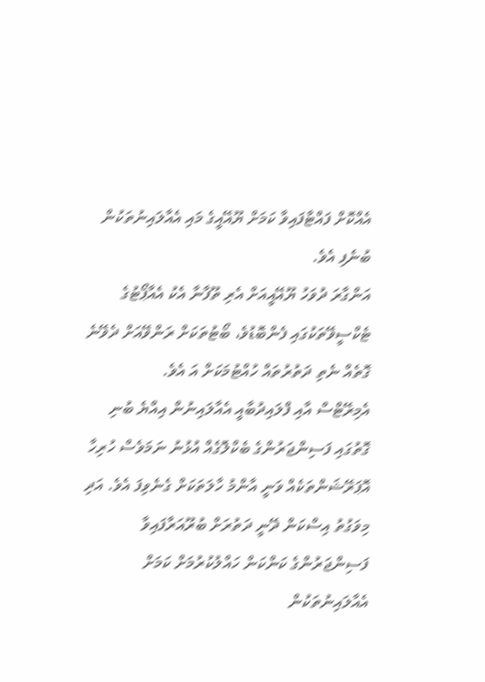އެއްކޮށް ފައްޓާފައިވާ ކަމަށް ޔޫއޭއީގެ މައި އެއާލައިނުތަކުން ބުނެފި އެވެ.
އަންގާރަ ދުވަހު ޔޫއޭއީއަށް އެރި ތޫފާނާ އެކު އެއާޕޯޓުގެ ޓެކްސީވޭތަކުގައި ފެންބޮޑުވެ، ބޯޓުތަކަށް ރަންވޭއަށް ދެވޭނެ ގޮތެއް ނެތި ދަތުރުތައް ހުއްޓުމަކަށް އަ އެވެ.
އެމިރޭޓްސް އާއި ފްލައިދުބާއީ އެއާލައިނުން އިއްޔެ ބުނި ގޮތުގައި ފަސިންޖަރުންގެ ބެކްލޮގެއް އުޅުނު ނަމަވެސް ހުރިހާ އޮޕަރޭޝަންތަކެއް ވަނީ އާންމު ހާލަތަކަށް ގެނެވިފަ އެވެ. އަދި މިވަގުތު އިސްކަން ދޭނީ ދަތުރަށް ބުރޫއަރާފައިވާ ފަސިންޖަރުންގެ ކަންކަން ހައްލުކުރުމަށް ކަމަށް އެއާލައިނުތަކުން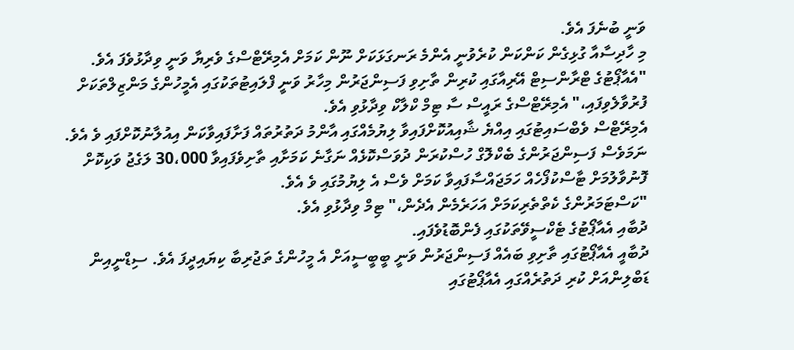ވަނީ ބުނެފަ އެވެ.
މި ހާދިސާއާ ގުޅިގެން ކަންކަން ކުރެވުނީ އެންމެ ރަނގަޅަކަށް ނޫން ކަމަށް އެމިރޭޓްސްގެ ވެރިޔާ ވަނީ ވިދާޅުވެފަ އެވެ.
"އެއާޕޯޓުގެ ޓްރާންސިޓް އޭރިއާގައި ކުރިން ތާށިވި ފަސިންޖަރުން މިހާރު ވަނީ ފްލައިޓުތަކުގައި އެމީހުންގެ މަންޒިލްތަކަށް ފުރުވާލެވިފައި،" އެމިރޭޓްސްގެ ރައީސް ސާ ޓިމް ކްލާކް ވިދާޅުވި އެވެ.
އެމިރޭޓްސް ވެބްސައިޓުގައި އިއްޔެ ޝާއިއުކޮށްފައިވާ ލިޔުމެއްގައި އާންމު ދަތުރުތައް ފަށާފައިވާކަން އިއުލާނުކޮށްފައި ވެ އެވެ. ނަމަވެސް ފަސިންޖަރުންގެ ބެކްލޮގް ހުސްކުރަން ދުވަސްކޮޅެއް ނަގާނެ ކަމަށާއި ތާށިވެފައިވާ 30،000 ލަގެޖު ވަކިކޮށް ފޮނުވާލުމަށް ޓާސްކުފޯހެއް ހަމަޖައްސާފައިވާ ކަމަށް ވެސް އެ ލިޔުމުގައި ވެ އެވެ.
"ކަސްޓަމަރުންގެ ކެތްތެރިކަމަށް އަހަރެމެން އެދެން،" ޓިމް ވިދާޅުވި އެވެ.
ދުބާއި އެއާޕޯޓުގެ ޓެކްސީވޭތަކުގައި ފެންބޮޑުވެފައި.
ދުބާއީ އެއާޕޯޓުގައި ތާށިވި ބައެއް ފަސިންޖަރުން ވަނީ ބީބީސީއަށް އެ މީހުންގެ ތަޖުރިބާ ކިޔައިދީފަ އެވެ. ސިޑްނީއިން ޑަބްލިންއަށް ކުރި ދަތުރެއްގައި އެއާޕޯޓުގައި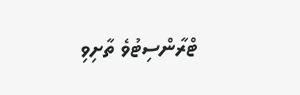ޓްރާންސިޓުވެ ތާށިވި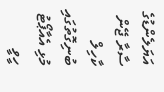އަޔަލެންޑުގެ ސާރާ ޖޭން ކާހިލް ބުނިގޮތުގައި މުޅި އެއާޕޯޓު ހީވީ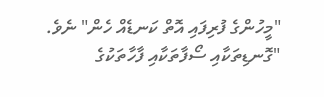"މީހުންގެ ފުރިފައި އޮތް ކަނޑެއް ހެން" ނެވެ.
"ގޮނޑިތަކާއި ސޯފާތަކާއި ފާހާތަކުގެ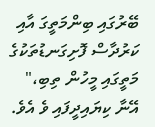ބޭރުގައި ބިންމަތީގަ އާއި ކަރުދާސް ފޮށިގަނޑުތަކުގެ މަތީގައި މީހުން ތިބި،" އޭނާ ކިޔައިދީފައި ވެ އެވެ.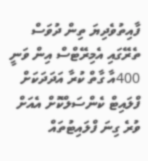ފާއިތުވެދިޔަ ތިން ދުވަސް ތެރޭގައި އެމިރޭޓްސް އިން ވަނީ 400އާ ގާތް ކުރާ އަދަދަކަށް ފްލައިޓް ކެންސަލްކޮށް އެއަށް ވުރެ ގިނަ ފްލައިޓުތައް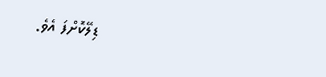ޑިލޭކޮށްފަ އެވެ.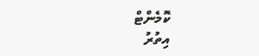ކޮމެންޓް
އިތުރު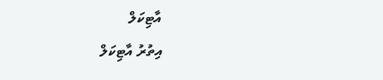އާޓިކަލް
އިތުރު އާޓިކަލް